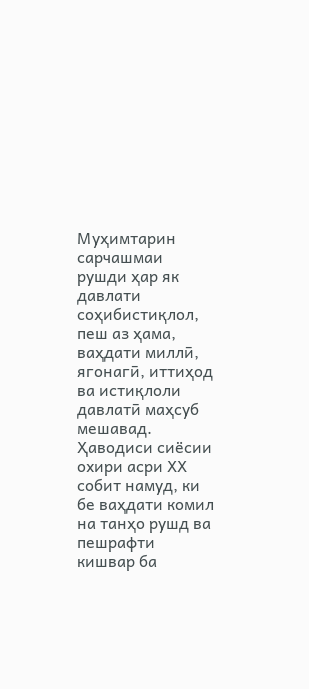Муҳимтарин сарчашмаи рушди ҳар як давлати соҳибистиқлол, пеш аз ҳама, ваҳдати миллӣ, ягонагӣ, иттиҳод ва истиқлоли давлатӣ маҳсуб мешавад. Ҳаводиси сиёсии охири асри ХХ собит намуд, ки бе ваҳдати комил на танҳо рушд ва пешрафти кишвар ба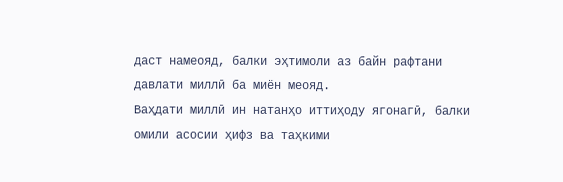даст намеояд, балки эҳтимоли аз байн рафтани давлати миллӣ ба миён меояд.
Ваҳдати миллӣ ин натанҳо иттиҳоду ягонагӣ, балки омили асосии ҳифз ва таҳкими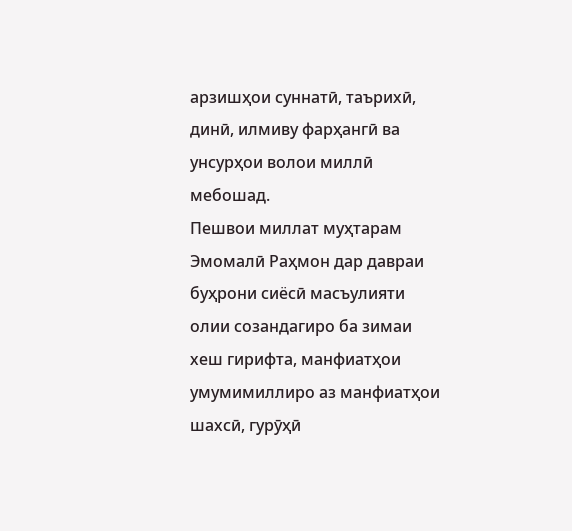арзишҳои суннатӣ, таърихӣ, динӣ, илмиву фарҳангӣ ва унсурҳои волои миллӣ мебошад.
Пешвои миллат муҳтарам Эмомалӣ Раҳмон дар давраи буҳрони сиёсӣ масъулияти олии созандагиро ба зимаи хеш гирифта, манфиатҳои умумимиллиро аз манфиатҳои шахсӣ, гурӯҳӣ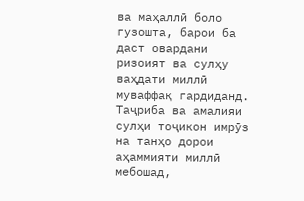ва маҳаллӣ боло гузошта, барои ба даст овардани ризоият ва сулҳу ваҳдати миллӣ муваффақ гардиданд.
Таҷриба ва амалияи сулҳи тоҷикон имрӯз на танҳо дорои аҳаммияти миллӣ мебошад,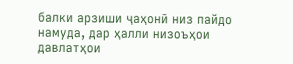балки арзиши ҷаҳонӣ низ пайдо намуда, дар ҳалли низоъҳои давлатҳои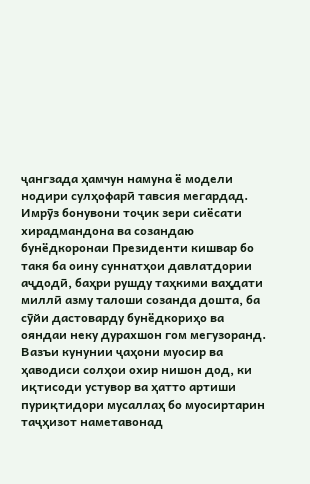ҷангзада ҳамчун намуна ё модели нодири сулҳофарӣ тавсия мегардад.
Имрӯз бонувони тоҷик зери сиёсати хирадмандона ва созандаю бунёдкоронаи Президенти кишвар бо такя ба оину суннатҳои давлатдории аҷдодӣ, баҳри рушду таҳкими ваҳдати миллӣ азму талоши созанда дошта, ба сӯйи дастоварду бунёдкориҳо ва ояндаи неку дурахшон гом мегузоранд.
Вазъи кунунии ҷаҳони муосир ва ҳаводиси солҳои охир нишон дод, ки иқтисоди устувор ва ҳатто артиши пуриқтидори мусаллаҳ бо муосиртарин таҷҳизот наметавонад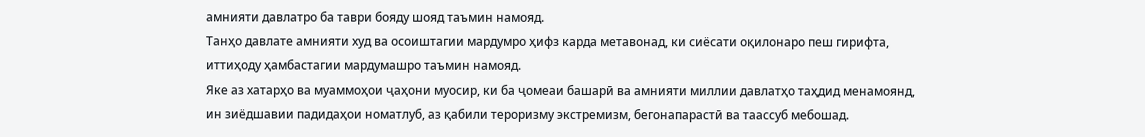амнияти давлатро ба таври бояду шояд таъмин намояд.
Танҳо давлате амнияти худ ва осоиштагии мардумро ҳифз карда метавонад, ки сиёсати оқилонаро пеш гирифта, иттиҳоду ҳамбастагии мардумашро таъмин намояд.
Яке аз хатарҳо ва муаммоҳои ҷаҳони муосир, ки ба ҷомеаи башарӣ ва амнияти миллии давлатҳо таҳдид менамоянд, ин зиёдшавии падидаҳои номатлуб, аз қабили тероризму экстремизм, бегонапарастӣ ва таассуб мебошад.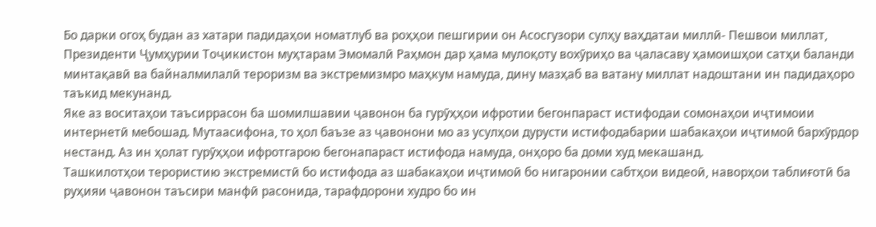Бо дарки огоҳ будан аз хатари падидаҳои номатлуб ва роҳҳои пешгирии он Асосгузори сулҳу ваҳдатаи миллӣ- Пешвои миллат, Президенти Ҷумҳурии Тоҷикистон муҳтарам Эмомалӣ Раҳмон дар ҳама мулоқоту вохӯриҳо ва ҷаласаву ҳамоишҳои сатҳи баланди минтақавӣ ва байналмилалӣ тероризм ва экстремизмро маҳкум намуда, дину мазҳаб ва ватану миллат надоштани ин падидаҳоро таъкид мекунанд.
Яке аз воситаҳои таъсиррасон ба шомилшавии ҷавонон ба гурӯҳҳои ифротии бегонпараст истифодаи сомонаҳои иҷтимоии интернетӣ мебошад. Мутаасифона, то ҳол баъзе аз ҷавонони мо аз усулҳои дурусти истифодабарии шабакаҳои иҷтимоӣ бархӯрдор нестанд. Аз ин ҳолат гурӯҳҳои ифротгарою бегонапараст истифода намуда, онҳоро ба доми худ мекашанд.
Ташкилотҳои терористию экстремистӣ бо истифода аз шабакаҳои иҷтимоӣ бо нигаронии сабтҳои видеоӣ, наворҳои таблиғотӣ ба руҳияи ҷавонон таъсири манфӣ расонида, тарафдорони худро бо ин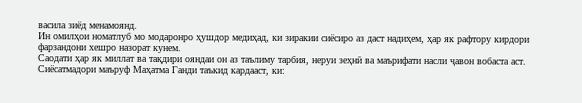васила зиёд менамоянд.
Ин омилҳои номатлуб мо модаронро ҳушдор медиҳад, ки зиракии сиёсиро аз даст надиҳем, ҳар як рафтору кирдори фарзандони хешро назорат кунем.
Саодати ҳар як миллат ва тақдири ояндаи он аз таълиму тарбия, неруи зеҳнӣ ва маърифати насли ҷавон вобаста аст. Сиёсатмадори маъруф Маҳатма Ганди таъкид кардааст, ки: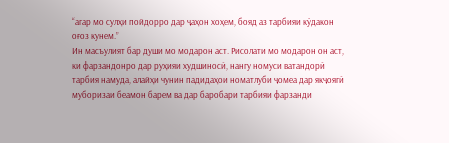“агар мо сулҳи пойдорро дар ҷаҳон хоҳем, бояд аз тарбияи кӯдакон оғоз кунем.”
Ин масъулият бар души мо модарон аст. Рисолати мо модарон он аст, ки фарзандонро дар руҳияи худшиносӣ, нангу номуси ватандорӣ тарбия намуда, алайҳи чунин падидаҳои номатлуби ҷомеа дар якҷоягӣ муборизаи беамон барем ва дар баробари тарбияи фарзанди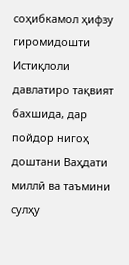соҳибкамол ҳифзу гиромидошти Истиқлоли давлатиро тақвият бахшида, дар пойдор нигоҳ доштани Ваҳдати миллӣ ва таъмини сулҳу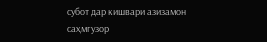субот дар кишвари азизамон саҳмгузор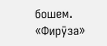бошем.
«Фирӯза»